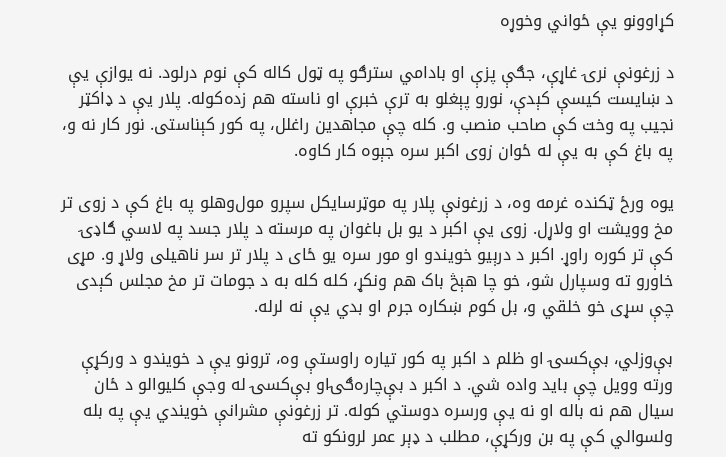کړاوونو یې ځواني وخوړه

د زرغونې نرۍ غاړې، جګې پزې او بادامي سترګو په ټول کاله کې نوم درلود. نه یوازې یې د ښایست کیسې کېدې، نورو پېغلو به ترې خبرې او ناسته هم زده‌کوله. پلار یې د ډاکټر نجیب په وخت کې صاحب منصب و. کله چې مجاهدین راغلل، په کور کېناستی. نور کار نه و، په باغ کې به یې له ځوان زوی اکبر سره جېوه کار کاوه.

یوه ورځ ټکنده غرمه وه، د زرغونې پلار په موټرسایکل سپرو مول‌وهلو په باغ کې د زوی تر مخ وویشت او ولاړل. زوی یې اکبر د یو بل باغوان په مرسته د پلار جسد په لاسي ګاډۍ کې تر کوره راوړ. اکبر د درېیو خویندو او مور سره یو ځای د پلار تر سر ناهیلی ولاړ و. مړی خاورو ته وسپارل شو، خو چا هېڅ باک هم ونکړ، کله کله به د جومات تر مخ مجلس کېدی چې سړی خو خلقي و، بل کوم ښکاره جرم او بدي یې نه لرله.

بې‌وزلي، بې‌کسۍ او ظلم د اکبر په کور تیاره راوستې وه، ترونو یې د خویندو د ورکړې ورته وویل چې باید واده شي. د اکبر د بې‌چاره‌ګۍاو بې‌کسۍ له وجې کلیوالو د ځان سیال هم نه باله او نه یې ورسره دوستي کوله. تر زرغونې مشرانې خویندي یې په بله ولسوالي کې په بن ورکړې، مطلب د ډېر عمر لرونکو ته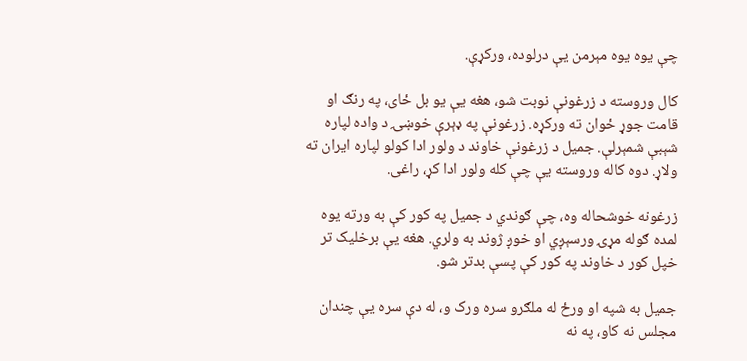چې یوه یوه مېرمن یې درلوده، ورکړې.

کال وروسته د زرغونې نوبت شو، هغه یې یو بل ځای، په رنګ او قامت جوړ ځوان ته ورکړه. زرغونې په ډېرې خوښۍ د واده لپاره شېبې شمېرلې. جمیل د زرغونې خاوند د ولور ادا کولو لپاره ایران ته ولاړ. دوه کاله وروسته یې چې کله ولور ادا کړ، راغی.

زرغونه خوشحاله وه، چې ګوندي د جمیل په کور کې به ورته یوه لمده ګوله مړۍ ورسېږي او خوږ ژوند به ولري. هغه یې برخلیک تر خپل کور د خاوند په کور کې پسې بدتر شو.

جمیل به شپه او ورځ له ملګرو سره ورک و، له دې سره یې چندان مجلس نه کاو، په نه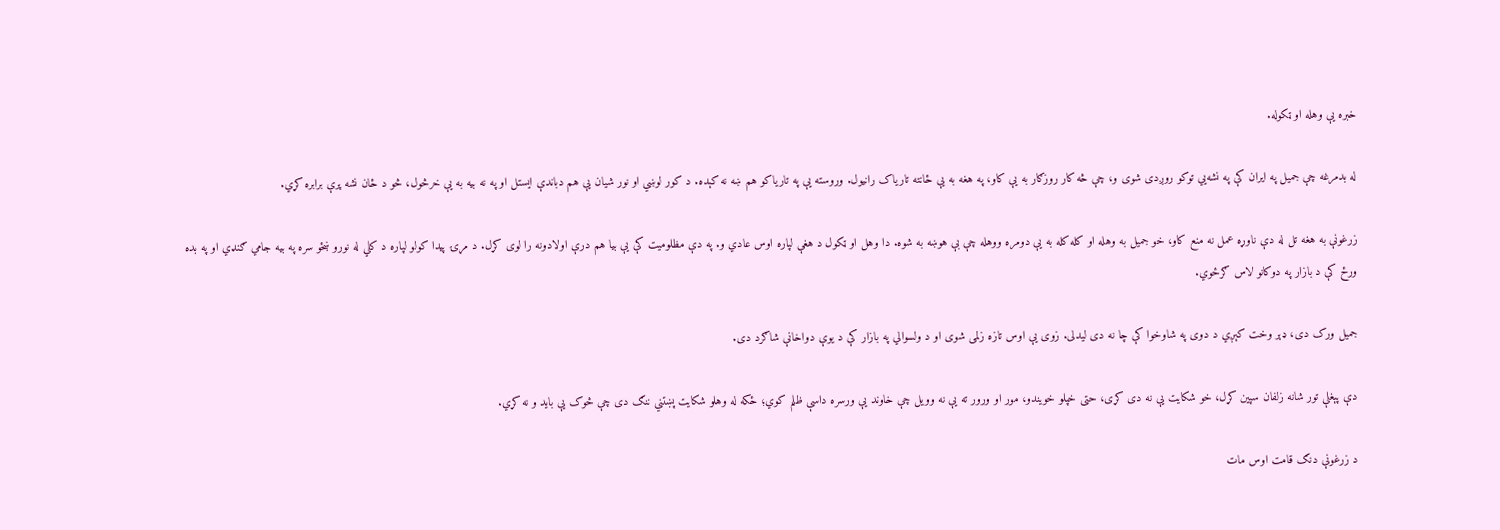خبره یې وهله او ټکوله.

له بدمرغه چې جمیل په ایران کې په نشه‌یي توکو روږدی شوی و، چې څه کار روزګار به یې کاو، په هغه به یې ځانته تاریاک رانیول. وروسته یې په تاریاکو هم ښه نه کېده. د کور لوښي او نور شیان یې هم دباندې ایستل او په نه بیه به یې خرڅول، څو د ځان نشه پرې برابره کړي.

زرغونې به هغه تل له دې ناوړه عمل نه منع کاو، خو جمیل به وهله او کله کله به یې دومره ووهله چې بې هوښه به شوه. دا وهل او ټکول د هغې لپاره اوس عادي و. په دې مظلومیت کې یې بیا هم درې اولادونه را لوی کړل. د مړۍ پیدا کولو لپاره د کلي له نورو ښځو سره په بیه جامي ګنډي او په بده ورځ کې د بازار په دوکانو لاس ګرځوي.

جمیل ورک دی، ډېر وخت کېږي د دوی په شاوخوا کې چا نه دی لیدلی. زوی یې اوس تازه زلمی شوی او د ولسوالي په بازار کې د یوې دواخانې شاګرد دی.

دې پېغلې تور شانه زلفان سپین کړل، خو شکایت یې نه دی کړی، حتی خپلو خویندو، مور او ورور ته یې نه وویل چې خاوند یې ورسره داسې ظلم کوي؛ ځکه له وهلو شکایت پښتني ننګ دی چې څوک یې باید و نه کړي.

د زرغونې دنګ قامت اوس مات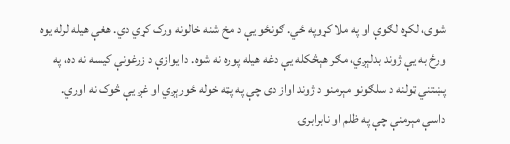شوی، لکړه لګوې او په ملا کړوپه ځي. ګونځو یې د مخ شنه خالونه ورک کړي دي. هغې هیله لرله یوه ورځ به یې ژوند بدلېږي، مګر هېڅکله یې دغه هیله پوره نه شوه. دا یوازې د زرغونې کیسه نه ده، په پښتني ټولنه د سلګونو مېرمنو د ژوند اواز دی چې په پټه خوله ځورېږي او غږ یې څوک نه اوري. داسې مېرمنې چې په ظلم او نابرابرۍ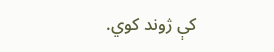کې ژوند کوي.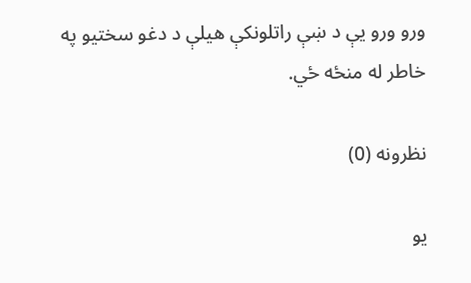ورو ورو یې د ښې راتلونکې هیلې د دغو سختیو په خاطر له منځه ځي.

نظرونه (0)

یو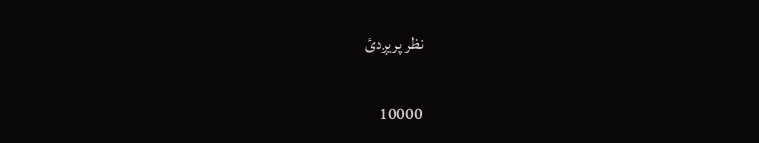نظر پریږدئ

10000